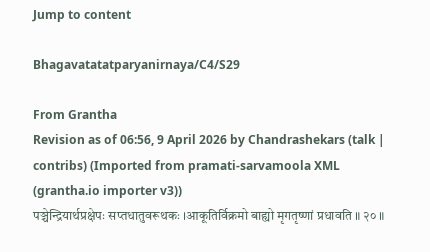Jump to content

Bhagavatatatparyanirnaya/C4/S29

From Grantha
Revision as of 06:56, 9 April 2026 by Chandrashekars (talk | contribs) (Imported from pramati-sarvamoola XML (grantha.io importer v3))
पञ्चेन्द्रियार्थप्रक्षेपः सप्तधातुवरूथकः ।आकूतिर्विक्रमो बाह्यो मृगतृष्णां प्रधावति ॥ २० ॥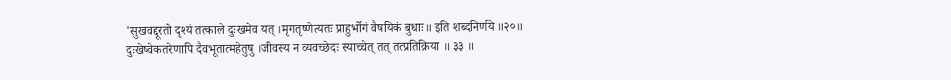'सुखवद्दूरतो दृश्यं तत्काले दुःखमेव यत् ।मृगतृष्णेत्यतः प्राहुर्भोगं वैषयिकं बुधाः॥ इति शब्दनिर्णये ॥२०॥
दुःखेष्वेकतरेणापि दैवभूतात्महेतुषु ।जीवस्य न व्यवच्छेदः स्याच्चेत् तत् तत्प्रतिक्रिया ॥ ३३ ॥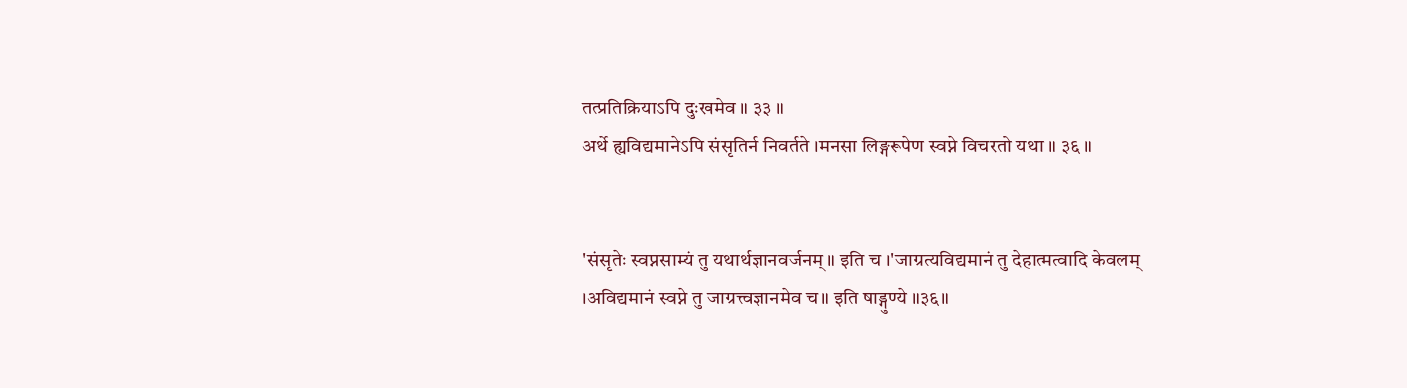तत्प्रतिक्रियाऽपि दुःखमेव ॥ ३३ ॥
अर्थे ह्यविद्यमानेऽपि संसृतिर्न निवर्तते ।मनसा लिङ्गरूपेण स्वप्ने विचरतो यथा ॥ ३६ ॥


'संसृतेः स्वप्नसाम्यं तु यथार्थज्ञानवर्जनम्॥ इति च ।'जाग्रत्यविद्यमानं तु देहात्मत्वादि केवलम् ।अविद्यमानं स्वप्ने तु जाग्रत्त्वज्ञानमेव च॥ इति षाड्गुण्ये ॥३६॥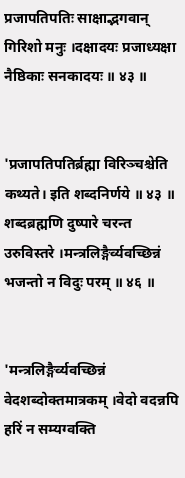प्रजापतिपतिः साक्षाद्भगवान् गिरिशो मनुः ।दक्षादयः प्रजाध्यक्षा नैष्ठिकाः सनकादयः ॥ ४३ ॥


'प्रजापतिपतिर्ब्रह्मा विरिञ्चश्चेति कथ्यते। इति शब्दनिर्णये ॥ ४३ ॥
शब्दब्रह्मणि दुष्पारे चरन्त उरुविस्तरे ।मन्त्रलिङ्गैर्व्यवच्छिन्नं भजन्तो न विदुः परम् ॥ ४६ ॥


'मन्त्रलिङ्गैर्व्यवच्छिन्नं वेदशब्दोक्तमात्रकम् ।वेदो वदन्नपि हरिं न सम्यग्वक्ति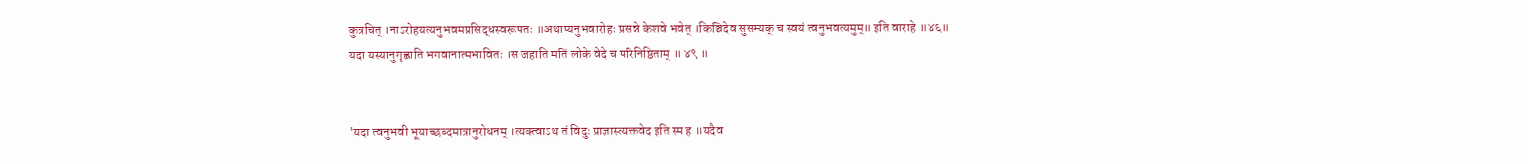कुत्रचित् ।नाऽरोहयत्यनुभवमप्रसिद्धस्वरूपतः ॥अथाप्यनुभवारोहः प्रसन्ने केशवे भवेत् ।किञ्चिदेव सुसम्यक् च स्वयं त्वनुभवत्यमुम्॥ इति वाराहे ॥४६॥
यदा यस्यानुगृह्णाति भगवानात्मभावितः ।स जहाति मतिं लोके वेदे च परिनिष्ठिताम् ॥ ४९ ॥


'यदा त्वनुभवी भूयाच्छब्दमात्रानुरोधनम् ।त्यक्त्वाऽथ तं विदुः प्राज्ञास्त्यक्तवेद इति स्म ह ॥यदैव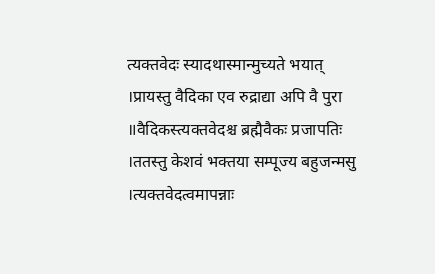त्यक्तवेदः स्यादथास्मान्मुच्यते भयात् ।प्रायस्तु वैदिका एव रुद्राद्या अपि वै पुरा ॥वैदिकस्त्यक्तवेदश्च ब्रह्मैवैकः प्रजापतिः ।ततस्तु केशवं भक्तया सम्पूज्य बहुजन्मसु ।त्यक्तवेदत्वमापन्नाः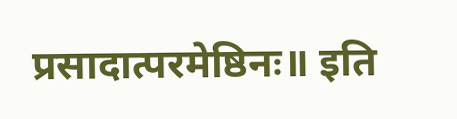प्रसादात्परमेष्ठिनः॥ इति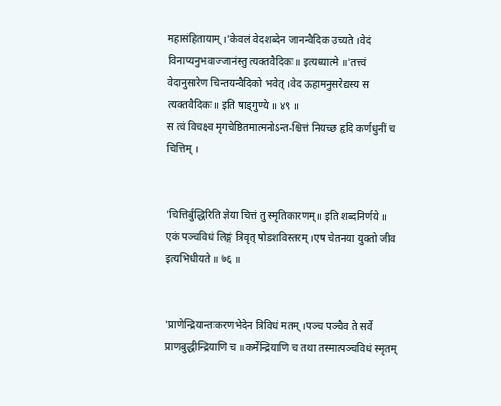महासंहितायाम् ।'केवलं वेदशब्देन जानन्वैदिक उच्यते ।वेदं विनाप्यनुभवाज्जानंस्तु त्यक्तवैदिकः॥ इत्यध्यात्मे ॥'तत्त्वं वेदानुसारेण चिन्तयन्वैदिको भवेत् ।वेद ऊहामनुसरेद्यस्य स त्यक्तवैदिकः॥ इति षाड्गुण्ये ॥ ४९ ॥
स त्वं विचक्ष्व मृगचेष्ठितमात्मनोऽन्त-श्चित्तं नियच्छ हृदि कर्णधुनीं च चित्तिम् ।


'चित्तिर्बुद्धिरिति ज्ञेया चित्तं तु स्मृतिकारणम्॥ इति शब्दनिर्णये ॥
एकं पञ्चविधं लिङ्गं त्रिवृत् षोडशविस्तरम् ।एष चेतनया युक्तो जीव इत्यभिधीयते ॥ ७६ ॥


'प्राणेन्द्रियान्तःकरणभेदेन त्रिविधं मतम् ।पञ्च पञ्चैव ते सर्वे प्राणबुद्धीन्द्रियाणि च ॥कर्मेन्द्रियाणि च तथा तस्मात्पञ्चविधं स्मृतम्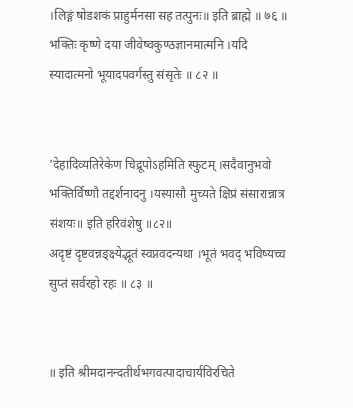।लिङ्गं षोडशकं प्राहुर्मनसा सह तत्पुनः॥ इति ब्राह्मे ॥ ७६ ॥
भक्तिः कृष्णे दया जीवेष्वकुण्ठज्ञानमात्मनि ।यदि स्यादात्मनो भूयादपवर्गस्तु संसृतेः ॥ ८२ ॥


'देहादिव्यतिरेकेण चिद्रूपोऽहमिति स्फुटम् ।सदैवानुभवो भक्तिर्विष्णौ तद्दर्शनादनु ।यस्यासौ मुच्यते क्षिप्रं संसारान्नात्र संशयः॥ इति हरिवंशेषु ॥८२॥
अदृष्टं दृष्टवन्नङ्क्ष्येद्भूतं स्वप्नवदन्यथा ।भूतं भवद् भविष्यच्च सुप्तं सर्वरहो रहः ॥ ८३ ॥


॥ इति श्रीमदानन्दतीर्थभगवत्पादाचार्यविरचिते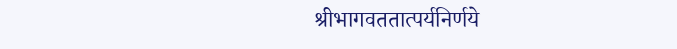श्रीभागवततात्पर्यनिर्णये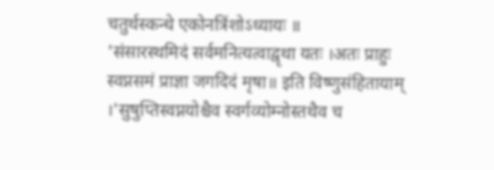चतुर्थस्कन्धे एकोनत्रिंशोऽध्यायः ॥
'संसारस्थमिदं सर्वमनित्यत्वाद्वृथा यतः ।अतः प्राहुः स्वप्नसमं प्राज्ञा जगदिदं मृषा॥ इति विष्णुसंहितायाम् ।'सुषुप्तिस्वप्नयोश्चैव स्वर्गव्योम्नोस्तथैव च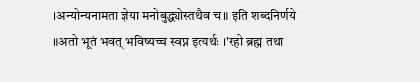।अन्योन्यनामता ज्ञेया मनोबुद्ध्योस्तथैव च॥ इति शब्दनिर्णये ॥अतो भूतं भवत् भविष्यच्च स्वप्न इत्यर्थः ।'रहो ब्रह्म तथा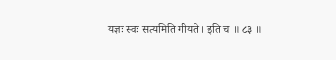यज्ञः स्वः सत्यमिति गीयते। इति च ॥ ८३ ॥